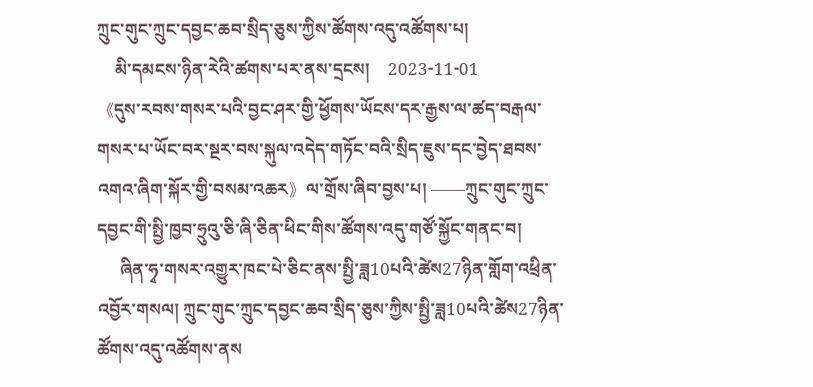ཀྲུང་གུང་ཀྲུང་དབྱང་ཆབ་སྲིད་ཅུས་ཀྱིས་ཚོགས་འདུ་འཚོགས་པ།
    མི་དམངས་ཉིན་རེའི་ཚགས་པར་ནས་དྲངས།    2023-11-01
《དུས་རབས་གསར་པའི་བྱང་ཤར་གྱི་ཕྱོགས་ཡོངས་དར་རྒྱས་ལ་ཚད་བརྒལ་གསར་པ་ཡོང་བར་སྔར་བས་སྐུལ་འདེད་གཏོང་བའི་སྲིད་ཇུས་དང་བྱེད་ཐབས་འགའ་ཞིག་སྐོར་གྱི་བསམ་འཆར》ལ་གྲོས་ཞིབ་བྱས་པ། ——ཀྲུང་གུང་ཀྲུང་དབྱང་གི་སྤྱི་ཁྱབ་ཧྲུའུ་ཅི་ཞི་ཅིན་ཕིང་གིས་ཚོགས་འདུ་གཙོ་སྐྱོང་གནང་བ།
     ཞིན་ཧྭ་གསར་འགྱུར་ཁང་པེ་ཅིང་ནས་སྤྱི་ཟླ10པའི་ཚེས27ཉིན་གློག་འཕྲིན་འབྱོར་གསལ། ཀྲུང་གུང་ཀྲུང་དབྱང་ཆབ་སྲིད་ཅུས་ཀྱིས་སྤྱི་ཟླ10པའི་ཚེས27ཉིན་ཚོགས་འདུ་འཚོགས་ནས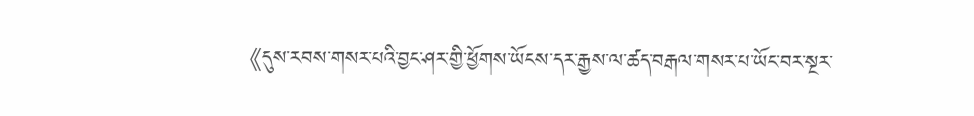《དུས་རབས་གསར་པའི་བྱང་ཤར་གྱི་ཕྱོགས་ཡོངས་དར་རྒྱས་ལ་ཚད་བརྒལ་གསར་པ་ཡོང་བར་སྔར་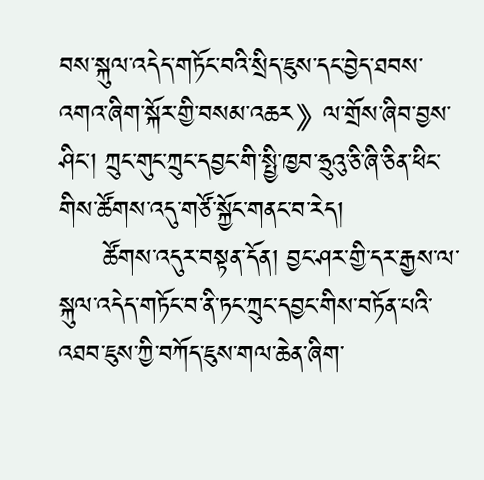བས་སྐུལ་འདེད་གཏོང་བའི་སྲིད་ཇུས་དང་བྱེད་ཐབས་འགའ་ཞིག་སྐོར་གྱི་བསམ་འཆར》ལ་གྲོས་ཞིབ་བྱས་ཤིང་། ཀྲུང་གུང་ཀྲུང་དབྱང་གི་སྤྱི་ཁྱབ་ཧྲུའུ་ཅི་ཞི་ཅིན་ཕིང་གིས་ཚོགས་འདུ་གཙོ་སྐྱོང་གནང་བ་རེད།
     ཚོགས་འདུར་བསྟན་དོན། བྱང་ཤར་གྱི་དར་རྒྱས་ལ་སྐུལ་འདེད་གཏོང་བ་ནི་ཏང་ཀྲུང་དབྱང་གིས་བཏོན་པའི་འཐབ་ཇུས་ཀྱི་བཀོད་ཇུས་གལ་ཆེན་ཞིག་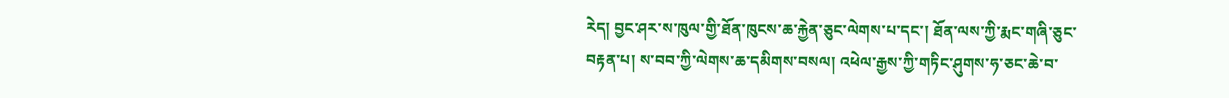རེད། བྱང་ཤར་ས་ཁུལ་གྱི་ཐོན་ཁུངས་ཆ་རྐྱེན་ཅུང་ལེགས་པ་དང་། ཐོན་ལས་ཀྱི་རྨང་གཞི་ཅུང་བརྟན་པ། ས་བབ་ཀྱི་ལེགས་ཆ་དམིགས་བསལ། འཕེལ་རྒྱས་ཀྱི་གཏིང་ཤུགས་ཧ་ཅང་ཆེ་བ་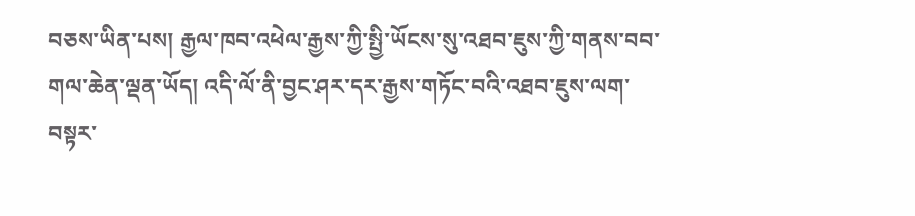བཅས་ཡིན་པས། རྒྱལ་ཁབ་འཕེལ་རྒྱས་ཀྱི་སྤྱི་ཡོངས་སུ་འཐབ་ཇུས་ཀྱི་གནས་བབ་གལ་ཆེན་ལྡན་ཡོད། འདི་ལོ་ནི་བྱང་ཤར་དར་རྒྱས་གཏོང་བའི་འཐབ་ཇུས་ལག་བསྟར་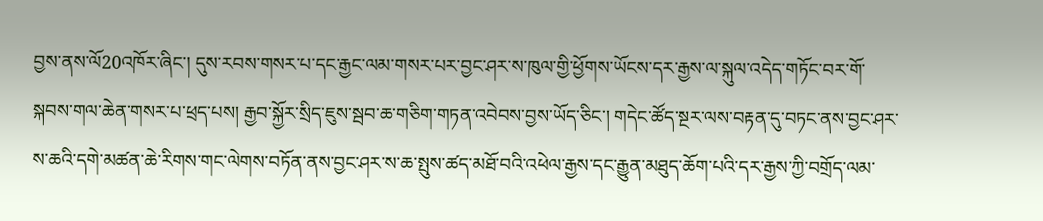བྱས་ནས་ལོ20འཁོར་ཞིང་། དུས་རབས་གསར་པ་དང་རྒྱང་ལམ་གསར་པར་བྱང་ཤར་ས་ཁུལ་གྱི་ཕྱོགས་ཡོངས་དར་རྒྱས་ལ་སྐུལ་འདེད་གཏོང་བར་གོ་སྐབས་གལ་ཆེན་གསར་པ་ཕྲད་པས། རྒྱབ་སྐྱོར་སྲིད་ཇུས་སྦབ་ཆ་གཅིག་གཏན་འབེབས་བྱས་ཡོད་ཅིང་། གདེང་ཚོད་སྔར་ལས་བརྟན་དུ་བཏང་ནས་བྱང་ཤར་ས་ཆའི་དགེ་མཚན་ཆེ་རིགས་གང་ལེགས་བཏོན་ནས་བྱང་ཤར་ས་ཆ་སྤུས་ཚད་མཐོ་བའི་འཕེལ་རྒྱས་དང་རྒྱུན་མཐུད་ཆོག་པའི་དར་རྒྱས་ཀྱི་བགྲོད་ལམ་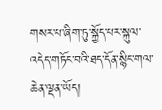གསར་པ་ཞིག་ཏུ་སྐྱོད་པར་སྐུལ་འདེད་གཏོང་བའི་ཐད་དོན་སྙིང་གལ་ཆེན་ལྡན་ཡོད།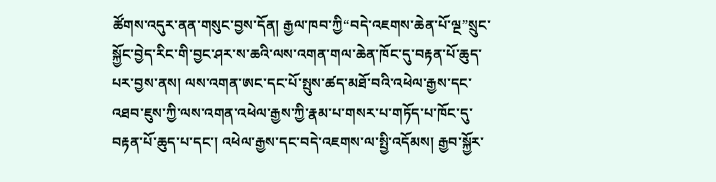ཚོགས་འདུར་ནན་གསུང་བྱས་དོན། རྒྱལ་ཁབ་ཀྱི“བདེ་འཇགས་ཆེན་པོ་ལྔ”སྲུང་སྐྱོང་བྱེད་རིང་གི་བྱང་ཤར་ས་ཆའི་ལས་འགན་གལ་ཆེན་ཁོང་དུ་བརྟན་པོ་ཆུད་པར་བྱས་ནས། ལས་འགན་ཨང་དང་པོ་སྤུས་ཚད་མཐོ་བའི་འཕེལ་རྒྱས་དང་འཐབ་ཇུས་ཀྱི་ལས་འགན་འཕེལ་རྒྱས་ཀྱི་རྣམ་པ་གསར་པ་གཏོད་པ་ཁོང་དུ་བརྟན་པོ་ཆུད་པ་དང་། འཕེལ་རྒྱས་དང་བདེ་འཇགས་ལ་སྤྱི་འདོམས། རྒྱབ་སྐྱོར་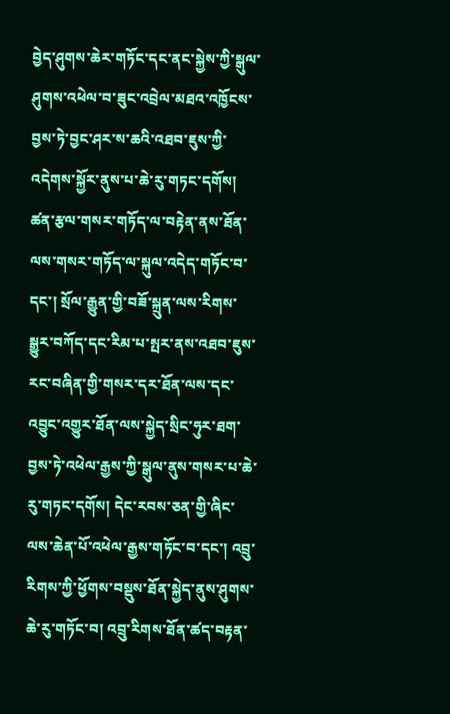བྱེད་ཤུགས་ཆེར་གཏོང་དང་ནང་སྐྱེས་ཀྱི་སྒུལ་ཤུགས་འཕེལ་བ་ཟུང་འབྲེལ་མཐའ་འཁྱོངས་བྱས་ཏེ་བྱང་ཤར་ས་ཆའི་འཐབ་ཇུས་ཀྱི་འདེགས་སྐྱོར་ནུས་པ་ཆེ་རུ་གཏང་དགོས། ཚན་རྩལ་གསར་གཏོད་ལ་བརྟེན་ནས་ཐོན་ལས་གསར་གཏོད་ལ་སྐུལ་འདེད་གཏོང་བ་དང་། སྲོལ་རྒྱུན་གྱི་བཟོ་སྐྲུན་ལས་རིགས་སྒྱུར་བཀོད་དང་རིམ་པ་སྤར་ནས་འཐབ་ཇུས་རང་བཞིན་གྱི་གསར་དར་ཐོན་ལས་དང་འབྱུང་འགྱུར་ཐོན་ལས་སྐྱེད་སྲིང་ཧུར་ཐག་བྱས་ཏེ་འཕེལ་རྒྱས་ཀྱི་སྒུལ་ནུས་གསར་པ་ཆེ་རུ་གཏང་དགོས། དེང་རབས་ཅན་གྱི་ཞིང་ལས་ཆེན་པོ་འཕེལ་རྒྱས་གཏོང་བ་དང་། འབྲུ་རིགས་ཀྱི་ཕྱོགས་བསྡུས་ཐོན་སྐྱེད་ནུས་ཤུགས་ཆེ་རུ་གཏོང་བ། འབྲུ་རིགས་ཐོན་ཚད་བརྟན་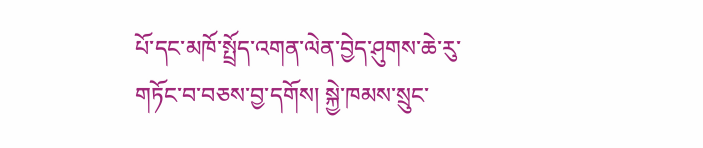པོ་དང་མཁོ་སྤྲོད་འགན་ལེན་བྱེད་ཤུགས་ཆེ་རུ་གཏོང་བ་བཅས་བྱ་དགོས། སྐྱེ་ཁམས་སྲུང་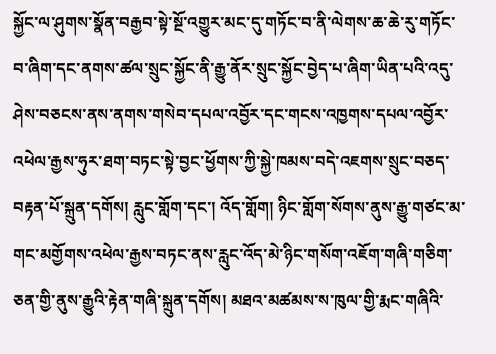སྐྱོང་ལ་ཤུགས་སྣོན་བརྒྱབ་སྟེ་སྔོ་འགྱུར་མང་དུ་གཏོང་བ་ནི་ལེགས་ཆ་ཆེ་རུ་གཏོང་བ་ཞིག་དང་ནགས་ཚལ་སྲུང་སྐྱོང་ནི་རྒྱུ་ནོར་སྲུང་སྐྱོང་བྱེད་པ་ཞིག་ཡིན་པའི་འདུ་ཤེས་བཅངས་ནས་ནགས་གསེབ་དཔལ་འབྱོར་དང་གངས་འཁྱགས་དཔལ་འབྱོར་འཕེལ་རྒྱས་ཧུར་ཐག་བཏང་སྟེ་བྱང་ཕྱོགས་ཀྱི་སྐྱེ་ཁམས་བདེ་འཇགས་སྲུང་བཅད་བརྟན་པོ་སྐྲུན་དགོས། རླུང་གློག་དང་། འོད་གློག། ཉིང་གློག་སོགས་ནུས་རྒྱུ་གཙང་མ་གང་མགྱོགས་འཕེལ་རྒྱས་བཏང་ནས་རླུང་འོད་མེ་ཉིང་གསོག་འཇོག་གཞི་གཅིག་ཅན་གྱི་ནུས་རྒྱུའི་རྟེན་གཞི་སྐྲུན་དགོས། མཐའ་མཚམས་ས་ཁུལ་གྱི་རྨང་གཞིའི་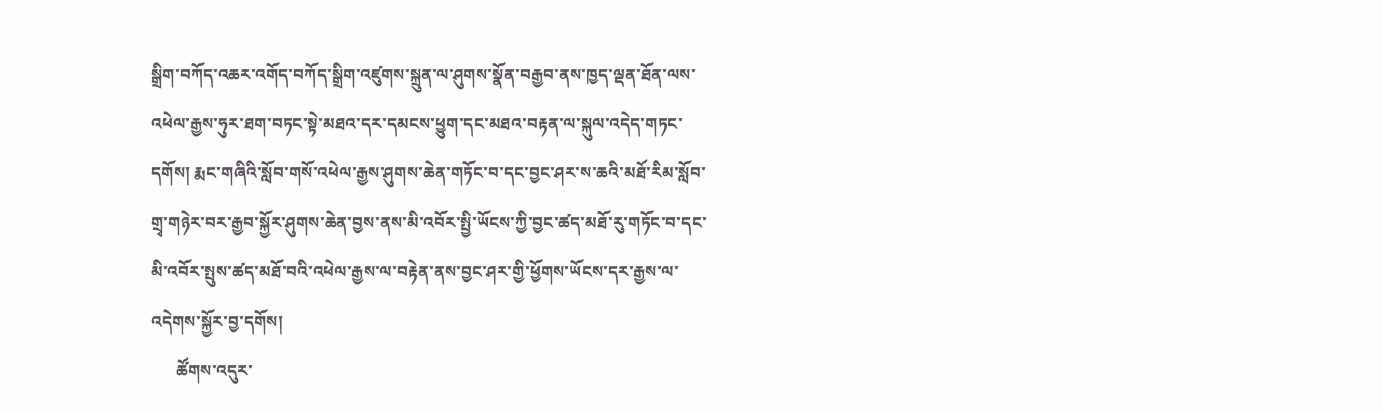སྒྲིག་བཀོད་འཆར་འགོད་བཀོད་སྒྲིག་འཛུགས་སྐྲུན་ལ་ཤུགས་སྣོན་བརྒྱབ་ནས་ཁྱད་ལྡན་ཐོན་ལས་འཕེལ་རྒྱས་ཧུར་ཐག་བཏང་སྟེ་མཐའ་དར་དམངས་ཕྱུག་དང་མཐའ་བརྟན་ལ་སྐུལ་འདེད་གཏང་དགོས། རྨང་གཞིའི་སློབ་གསོ་འཕེལ་རྒྱས་ཤུགས་ཆེན་གཏོང་བ་དང་བྱང་ཤར་ས་ཆའི་མཐོ་རིམ་སློབ་གྲྭ་གཉེར་བར་རྒྱབ་སྐྱོར་ཤུགས་ཆེན་བྱས་ནས་མི་འབོར་སྤྱི་ཡོངས་ཀྱི་བྱང་ཚད་མཐོ་རུ་གཏོང་བ་དང་མི་འབོར་སྤུས་ཚད་མཐོ་བའི་འཕེལ་རྒྱས་ལ་བརྟེན་ནས་བྱང་ཤར་གྱི་ཕྱོགས་ཡོངས་དར་རྒྱས་ལ་འདེགས་སྐྱོར་བྱ་དགོས།
      ཚོགས་འདུར་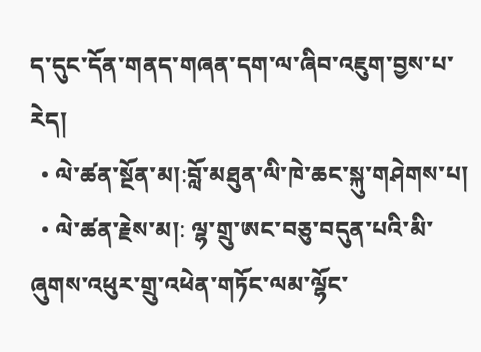ད་དུང་དོན་གནད་གཞན་དག་ལ་ཞིབ་འཇུག་བྱས་པ་རེད།
  • ལེ་ཚན་སྔོན་མ།:བློ་མཐུན་ལི་ཁེ་ཆང་སྐུ་གཤེགས་པ།
  • ལེ་ཚན་རྗེས་མ།: ལྷ་གྲུ་ཨང་བཅུ་བདུན་པའི་མི་ཞུགས་འཕུར་གྲུ་འཕེན་གཏོང་ལམ་ལྷོང་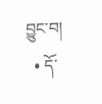བྱུང་བ།
  • དོ་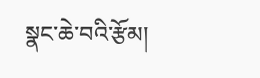སྣང་ཆེ་བའི་རྩོམ།